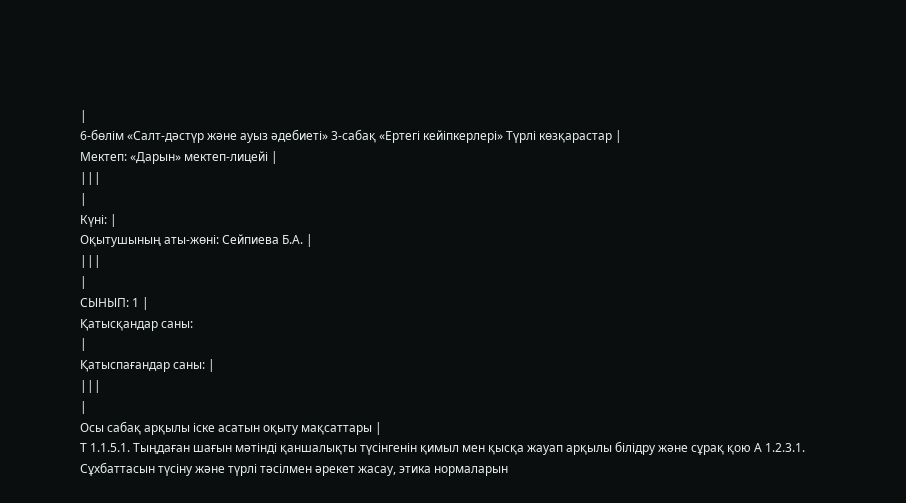|
6-бөлім «Салт-дәстүр және ауыз әдебиеті» 3-сабақ «Ертегі кейіпкерлері» Түрлі көзқарастар |
Мектеп: «Дарын» мектеп-лицейі |
|||
|
Күні: |
Оқытушының аты-жөні: Сейпиева Б.А. |
|||
|
СЫНЫП: 1 |
Қатысқандар саны:
|
Қатыспағандар саны: |
|||
|
Осы сабақ арқылы іске асатын оқыту мақсаттары |
Т 1.1.5.1. Тыңдаған шағын мәтінді қаншалықты түсінгенін қимыл мен қысқа жауап арқылы білідру және сұрақ қою А 1.2.3.1. Сұхбаттасын түсіну және түрлі тәсілмен әрекет жасау, этика нормаларын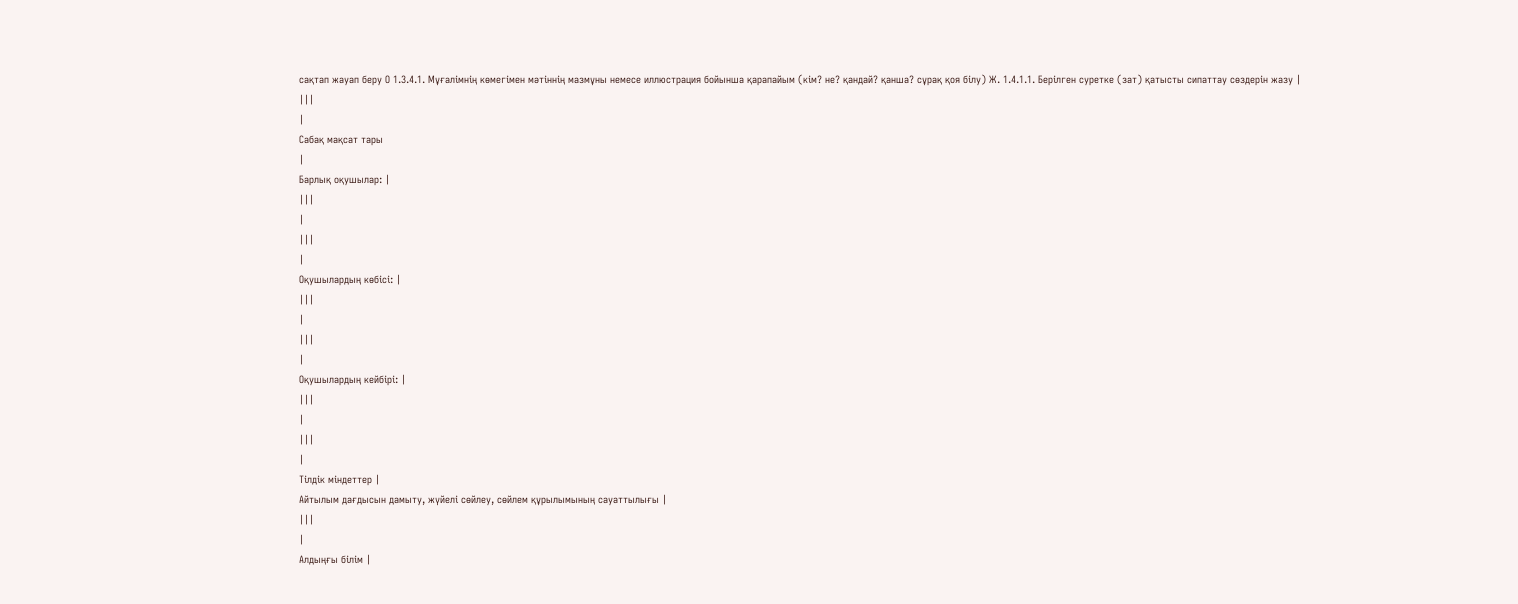сақтап жауап беру О 1.3.4.1. Мұғалімнің көмегімен мәтіннің мазмұны немесе иллюстрация бойынша қарапайым (кім? не? қандай? қанша? сұрақ қоя білу) Ж. 1.4.1.1. Берілген суретке (зат) қатысты сипаттау сөздерін жазу |
|||
|
Сабақ мақсат тары
|
Барлық оқушылар: |
|||
|
|||
|
Оқушылардың көбісі: |
|||
|
|||
|
Оқушылардың кейбірі: |
|||
|
|||
|
Тілдік міндеттер |
Айтылым дағдысын дамыту, жүйелі сөйлеу, сөйлем құрылымының сауаттылығы |
|||
|
Алдыңғы білім |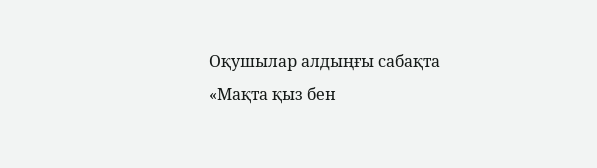Оқушылар алдыңғы сабақта «Мақта қыз бен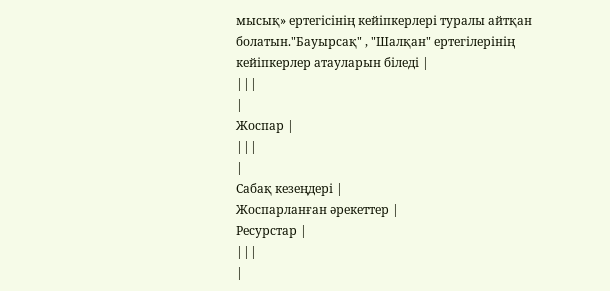мысық» ертегісінің кейіпкерлері туралы айтқан болатын."Бауырсақ" , "Шалқан" ертегілерінің кейіпкерлер атауларын біледі |
|||
|
Жоспар |
|||
|
Сабақ кезеңдері |
Жоспарланған әрекеттер |
Ресурстар |
|||
|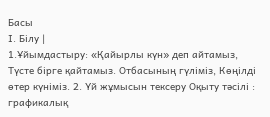Басы
І. Білу |
1.Ұйымдастыру: «Қайырлы күн» деп айтамыз, Түсте бірге қайтамыз. Отбасының гүліміз, Көңілді өтер күніміз. 2. Үй жұмысын тексеру Оқыту тәсілі : графикалық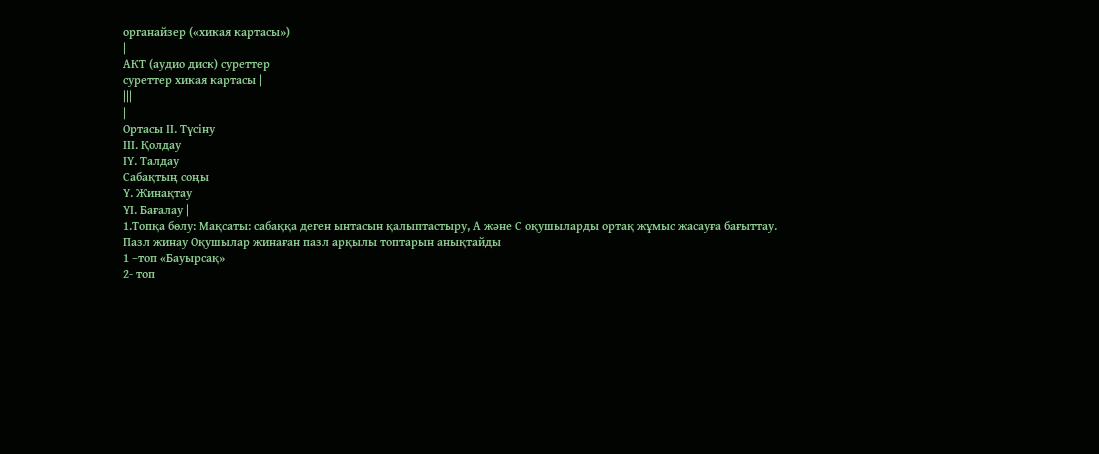органайзер («хикая картасы»)
|
АКТ (аудио диск) суреттер
суреттер хикая картасы |
|||
|
Ортасы ІІ. Түсіну
ІІІ. Қолдау
ІҮ. Талдау
Сабақтың соңы
Ү. Жинақтау
ҮІ. Бағалау |
1.Топқа бөлу: Мақсаты: сабаққа деген ынтасын қалыптастыру, А және С оқушыларды ортақ жұмыс жасауға бағыттау. Пазл жинау Оқушылар жинаған пазл арқылы топтарын анықтайды
1 –топ «Бауырсақ»
2- топ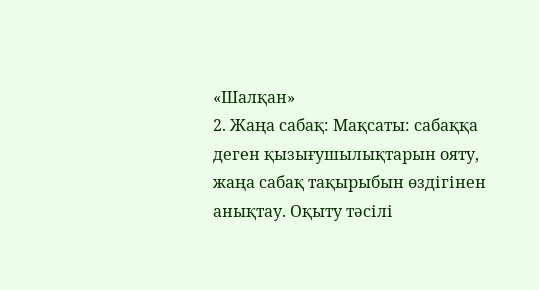«Шалқан»
2. Жаңа сабақ: Мақсаты: сабаққа деген қызығушылықтарын ояту, жаңа сабақ тақырыбын өздігінен анықтау. Оқыту тәсілі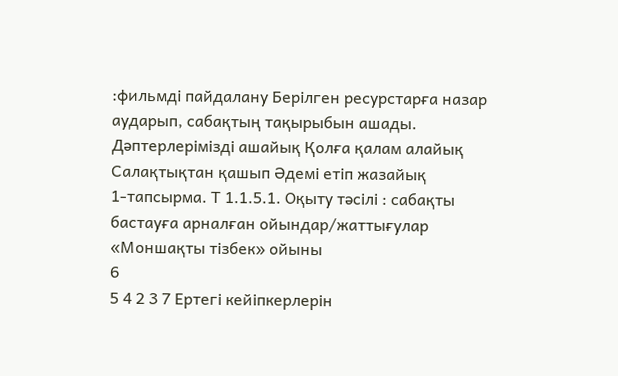:фильмді пайдалану Берілген ресурстарға назар аударып, сабақтың тақырыбын ашады. Дәптерлерімізді ашайық Қолға қалам алайық Салақтықтан қашып Әдемі етіп жазайық
1-тапсырма. Т 1.1.5.1. Оқыту тәсілі : сабақты бастауға арналған ойындар/жаттығулар «Моншақты тізбек» ойыны
6
5 4 2 3 7 Ертегі кейіпкерлерін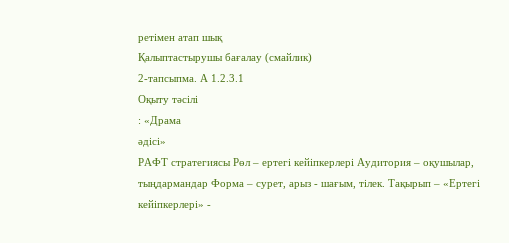ретімен атап шық
Қалыптастырушы бағалау (смайлик)
2-тапсыпма. А 1.2.3.1
Оқыту тәсілі
: «Драма
әдісі»
РАФТ стратегиясы Рөл – ертегі кейіпкерлері Аудитория – оқушылар, тыңдармандар Форма – сурет, арыз - шағым, тілек. Тақырып – «Ертегі кейіпкерлері» -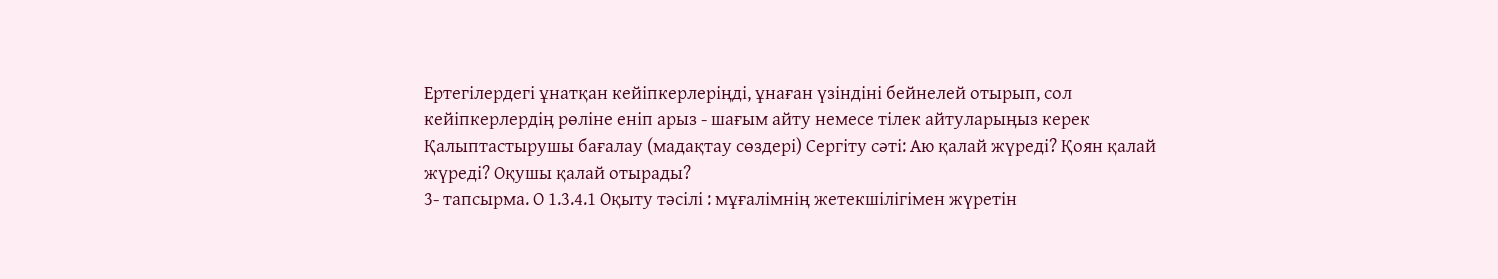Ертегілердегі ұнатқан кейіпкерлеріңді, ұнаған үзіндіні бейнелей отырып, сол кейіпкерлердің рөліне еніп арыз - шағым айту немесе тілек айтуларыңыз керек Қалыптастырушы бағалау (мадақтау сөздері) Сергіту сәті: Аю қалай жүреді? Қоян қалай жүреді? Оқушы қалай отырады?
3- тапсырма. О 1.3.4.1 Оқыту тәсілі : мұғалімнің жетекшілігімен жүретін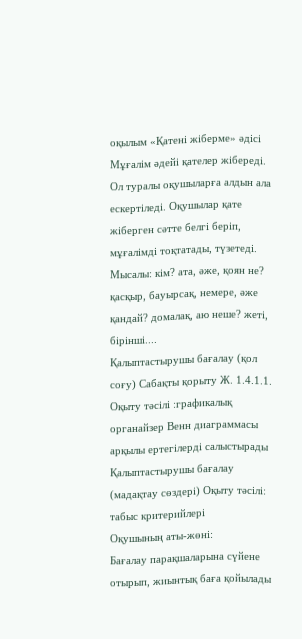оқылым «Қатені жіберме» әдісі Мұғалім әдейі қателер жібереді. Ол туралы оқушыларға алдын ала ескертіледі. Оқушылар қате жіберген сәтте белгі беріп, мұғалімді тоқтатады, түзетеді. Мысалы: кім? ата, әже, қоян не? қасқыр, бауырсақ, немере, әже қандай? домалақ, аю неше? жеті, бірінші....
Қалыптастырушы бағалау (қол соғу) Сабақты қорыту Ж. 1.4.1.1. Оқыту тәсілі :графикалық органайзер Венн диаграммасы арқылы ертегілерді салыстырады
Қалыптастырушы бағалау (мадақтау сөздері) Оқыту тәсілі: табыс критерийлері
Оқушының аты-жөні:
Бағалау парақшаларына сүйене отырып, жиынтық баға қойылады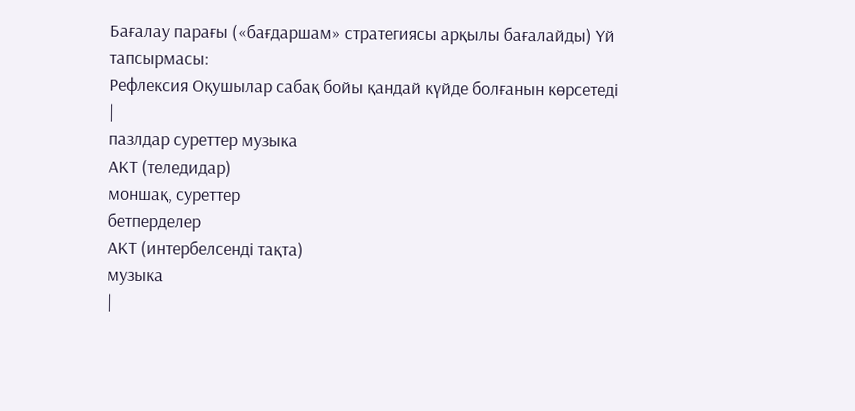Бағалау парағы («бағдаршам» стратегиясы арқылы бағалайды) Үй тапсырмасы:
Рефлексия Оқушылар сабақ бойы қандай күйде болғанын көрсетеді
|
пазлдар суреттер музыка
АКТ (теледидар)
моншақ, суреттер
бетперделер
АКТ (интербелсенді тақта)
музыка
|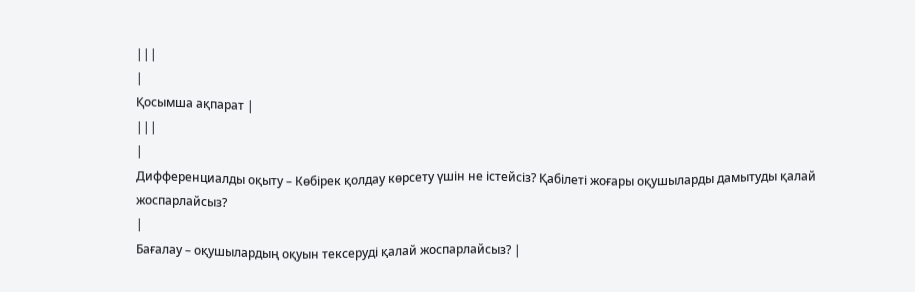|||
|
Қосымша ақпарат |
|||
|
Дифференциалды оқыту – Көбірек қолдау көрсету үшін не істейсіз? Қабілеті жоғары оқушыларды дамытуды қалай жоспарлайсыз?
|
Бағалау – оқушылардың оқуын тексеруді қалай жоспарлайсыз? |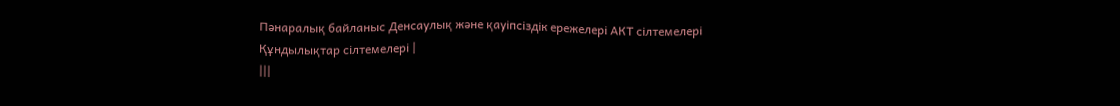Пәнаралық байланыс Денсаулық және қауіпсіздік ережелері АКТ сілтемелері Құндылықтар сілтемелері |
|||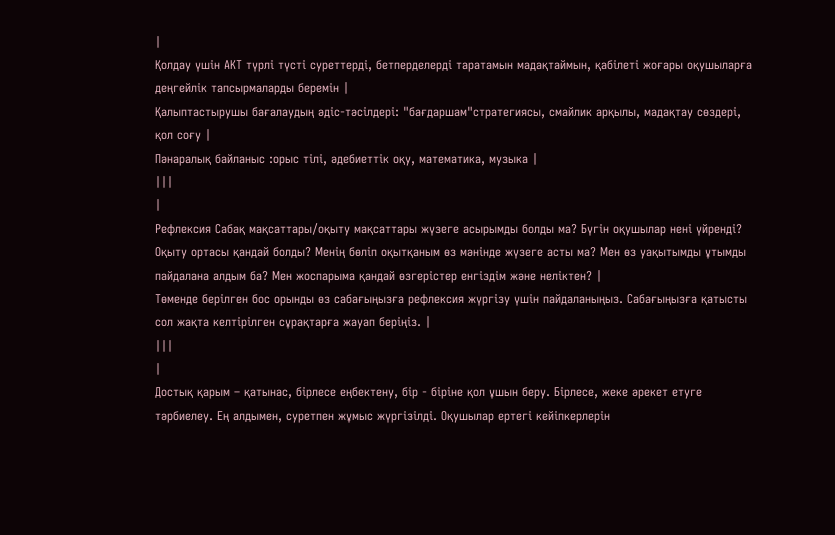|
Қолдау үшін АКТ түрлі түсті суреттерді, бетперделерді таратамын мадақтаймын, қабілеті жоғары оқушыларға деңгейлік тапсырмаларды беремін |
Қалыптастырушы бағалаудың әдіс-тәсілдері: "бағдаршам"стратегиясы, смайлик арқылы, мадақтау сөздері, қол соғу |
Пәнаралық байланыс :орыс тілі, әдебиеттік оқу, математика, музыка |
|||
|
Рефлексия Сабақ мақсаттары/оқыту мақсаттары жүзеге асырымды болды ма? Бүгін оқушылар нені үйренді? Оқыту ортасы қандай болды? Менің бөліп оқытқаным өз мәнінде жүзеге асты ма? Мен өз уақытымды ұтымды пайдалана алдым ба? Мен жоспарыма қандай өзгерістер енгіздім және неліктен? |
Төменде берілген бос орынды өз сабағыңызға рефлексия жүргізу үшін пайдаланыңыз. Сабағыңызға қатысты сол жақта келтірілген сұрақтарға жауап беріңіз. |
|||
|
Достық қарым – қатынас, бірлесе еңбектену, бір - біріне қол ұшын беру. Бірлесе, жеке әрекет етуге тәрбиелеу. Ең алдымен, суретпен жұмыс жүргізілді. Оқушылар ертегі кейіпкерлерін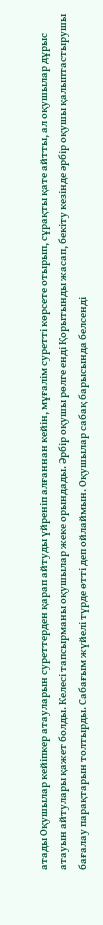атады Оқушылар кейіпкер атауларын суреттерден қарап айтуды үйреніп алғаннан кейін, мұғалім суретті көрсете отырып, сұрақты қате айтты, ал оқушылар дұрыс атауын айтулары қажет болды. Келесі тапсырманы оқушылар жеке орындады. Әрбір оқушы рөлге енді Қорытынды жасап, бекіту кезінде әрбір оқушы қалыптастырушы бағалау парақтарын толтырды. Сабағым жүйелі түрде өтті деп ойлаймын. Оқушылар сабақ барысында белсенді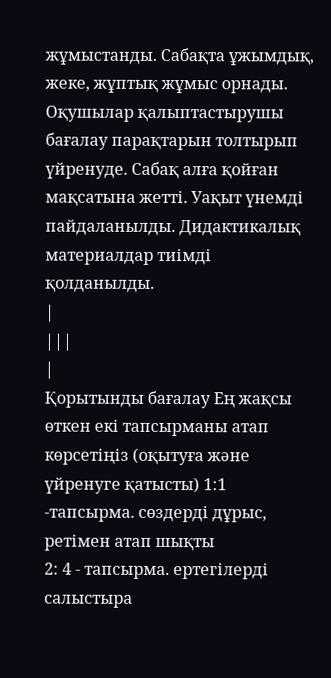жұмыстанды. Сабақта ұжымдық, жеке, жұптық жұмыс орнады. Оқушылар қалыптастырушы бағалау парақтарын толтырып үйренуде. Сабақ алға қойған мақсатына жетті. Уақыт үнемді пайдаланылды. Дидактикалық материалдар тиімді қолданылды.
|
|||
|
Қорытынды бағалау Ең жақсы өткен екі тапсырманы атап көрсетіңіз (оқытуға және үйренуге қатысты) 1:1 -тапсырма. сөздерді дұрыс, ретімен атап шықты
2: 4 - тапсырма. ертегілерді салыстыра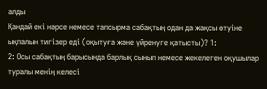алды
Қандай екі нәрсе немесе тапсырма сабақтың одан да жақсы өтуіне ықпалын тигізер еді (оқытуға және үйренуге қатысты)? 1:
2: Осы сабақтың барысында барлық сынып немесе жекелеген оқушылар туралы менің келесі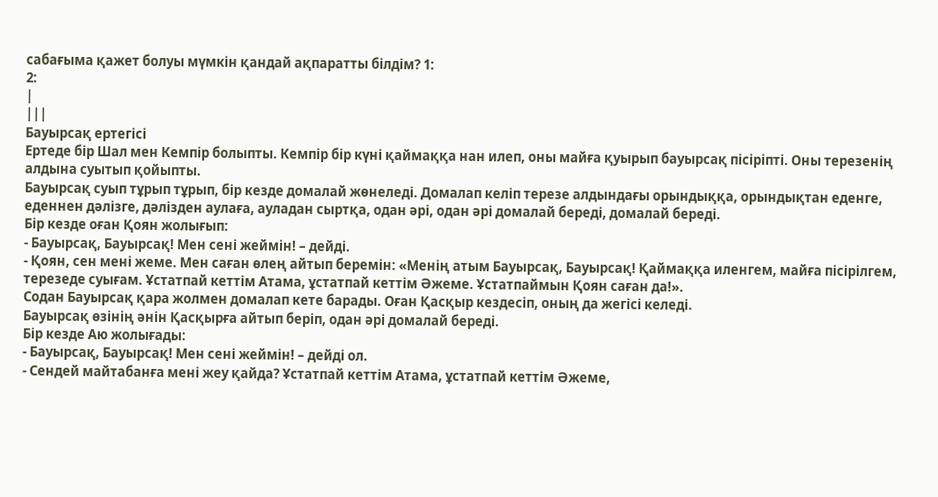сабағыма қажет болуы мүмкін қандай ақпаратты білдім? 1:
2:
|
|||
Бауырсақ ертегісі
Ертеде бір Шал мен Кемпір болыпты. Кемпір бір күні қаймаққа нан илеп, оны майға қуырып бауырсақ пісіріпті. Оны терезенің алдына суытып қойыпты.
Бауырсақ суып тұрып тұрып, бір кезде домалай жөнеледі. Домалап келіп терезе алдындағы орындыққа, орындықтан еденге, еденнен дәлізге, дәлізден аулаға, ауладан сыртқа, одан әрі, одан әрі домалай береді, домалай береді.
Бір кезде оған Қоян жолығып:
- Бауырсақ, Бауырсақ! Мен сені жеймін! – дейді.
- Қоян, сен мені жеме. Мен саған өлең айтып беремін: «Менің атым Бауырсақ, Бауырсақ! Қаймаққа иленгем, майға пісірілгем, терезеде суығам. Ұстатпай кеттім Атама, ұстатпай кеттім Әжеме. Ұстатпаймын Қоян саған да!».
Содан Бауырсақ қара жолмен домалап кете барады. Оған Қасқыр кездесіп, оның да жегісі келеді.
Бауырсақ өзінің әнін Қасқырға айтып беріп, одан әрі домалай береді.
Бір кезде Аю жолығады:
- Бауырсақ, Бауырсақ! Мен сені жеймін! – дейді ол.
- Сендей майтабанға мені жеу қайда? Ұстатпай кеттім Атама, ұстатпай кеттім Әжеме,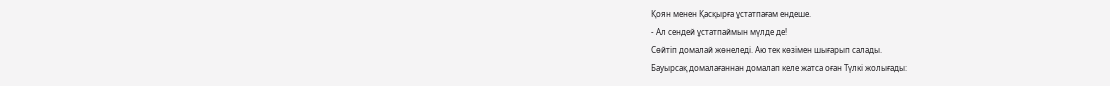Қоян менен Қасқырға ұстатпағам ендеше.
- Ал сендей ұстатпаймын мүлде де!
Сөйтіп домалай жөнеледі. Аю тек көзімен шығарып салады.
Бауырсақ домалағаннан домалап келе жатса оған Түлкі жолығады: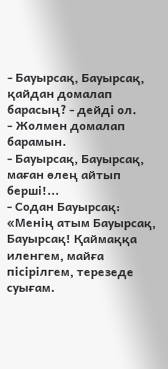- Бауырсақ, Бауырсақ, қайдан домалап барасың? - дейді ол.
- Жолмен домалап барамын.
- Бауырсақ, Бауырсақ, маған өлең айтып берші!...
- Содан Бауырсақ: «Менің атым Бауырсақ, Бауырсақ! Қаймаққа иленгем, майға пісірілгем, терезеде суығам.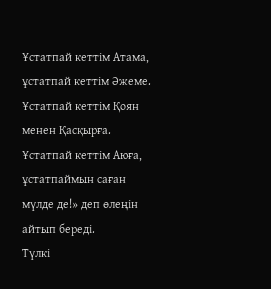Ұстатпай кеттім Атама, ұстатпай кеттім Әжеме. Ұстатпай кеттім Қоян менен Қасқырға. Ұстатпай кеттім Аюға, ұстатпаймын саған мүлде де!» деп өлеңін айтып береді.
Түлкі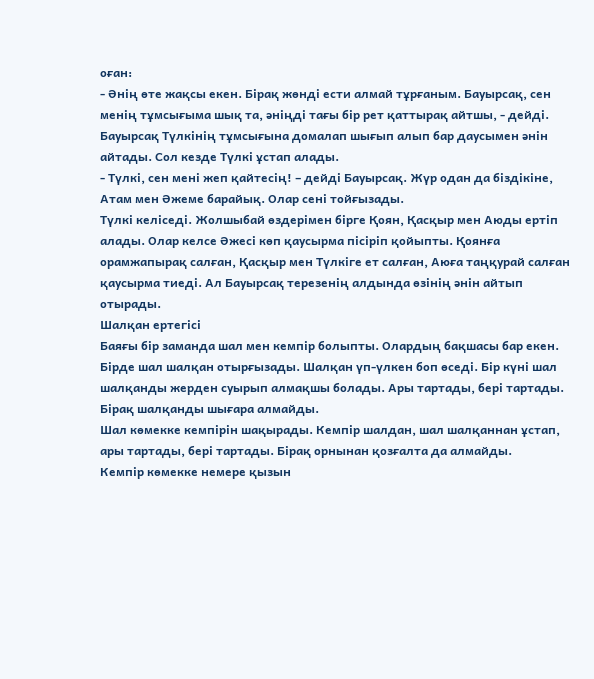оған:
- Әнің өте жақсы екен. Бірақ жөнді ести алмай тұрғаным. Бауырсақ, сен менің тұмсығыма шық та, әніңді тағы бір рет қаттырақ айтшы, - дейді.
Бауырсақ Түлкінің тұмсығына домалап шығып алып бар даусымен әнін айтады. Сол кезде Түлкі ұстап алады.
- Түлкі, сен мені жеп қайтесің! – дейді Бауырсақ. Жүр одан да біздікіне, Атам мен Әжеме барайық. Олар сені тойғызады.
Түлкі келіседі. Жолшыбай өздерімен бірге Қоян, Қасқыр мен Аюды ертіп алады. Олар келсе Әжесі көп қаусырма пісіріп қойыпты. Қоянға орамжапырақ салған, Қасқыр мен Түлкіге ет салған, Аюға таңқурай салған қаусырма тиеді. Ал Бауырсақ терезенің алдында өзінің әнін айтып отырады.
Шалқан ертегісі
Баяғы бір заманда шал мен кемпір болыпты. Олардың бақшасы бар екен. Бірде шал шалқан отырғызады. Шалқан үп-үлкен боп өседі. Бір күні шал шалқанды жерден суырып алмақшы болады. Ары тартады, бері тартады. Бірақ шалқанды шығара алмайды.
Шал көмекке кемпірін шақырады. Кемпір шалдан, шал шалқаннан ұстап, ары тартады, бері тартады. Бірақ орнынан қозғалта да алмайды.
Кемпір көмекке немере қызын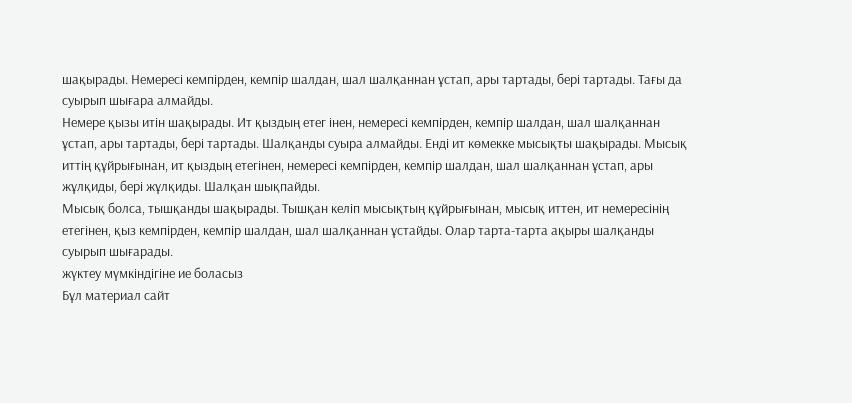шақырады. Немересі кемпірден, кемпір шалдан, шал шалқаннан ұстап, ары тартады, бері тартады. Тағы да суырып шығара алмайды.
Немере қызы итін шақырады. Ит қыздың етег інен, немересі кемпірден, кемпір шалдан, шал шалқаннан ұстап, ары тартады, бері тартады. Шалқанды суыра алмайды. Енді ит көмекке мысықты шақырады. Мысық иттің құйрығынан, ит қыздың етегінен, немересі кемпірден, кемпір шалдан, шал шалқаннан ұстап, ары жұлқиды, бері жұлқиды. Шалқан шықпайды.
Мысық болса, тышқанды шақырады. Тышқан келіп мысықтың құйрығынан, мысық иттен, ит немересінің етегінен, қыз кемпірден, кемпір шалдан, шал шалқаннан ұстайды. Олар тарта-тарта ақыры шалқанды суырып шығарады.
жүктеу мүмкіндігіне ие боласыз
Бұл материал сайт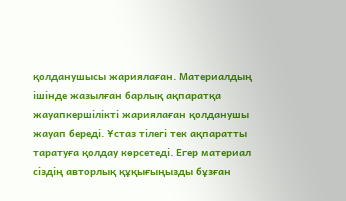қолданушысы жариялаған. Материалдың ішінде жазылған барлық ақпаратқа жауапкершілікті жариялаған қолданушы жауап береді. Ұстаз тілегі тек ақпаратты таратуға қолдау көрсетеді. Егер материал сіздің авторлық құқығыңызды бұзған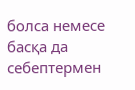болса немесе басқа да себептермен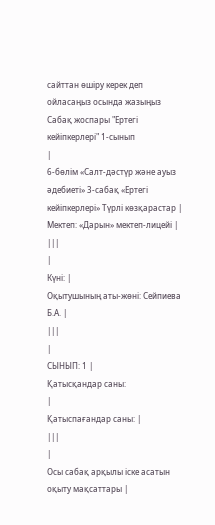сайттан өшіру керек деп ойласаңыз осында жазыңыз
Сабақ жоспары "Ертегі кейіпкерлері" 1-сынып
|
6-бөлім «Салт-дәстүр және ауыз әдебиеті» 3-сабақ «Ертегі кейіпкерлері» Түрлі көзқарастар |
Мектеп: «Дарын» мектеп-лицейі |
|||
|
Күні: |
Оқытушының аты-жөні: Сейпиева Б.А. |
|||
|
СЫНЫП: 1 |
Қатысқандар саны:
|
Қатыспағандар саны: |
|||
|
Осы сабақ арқылы іске асатын оқыту мақсаттары |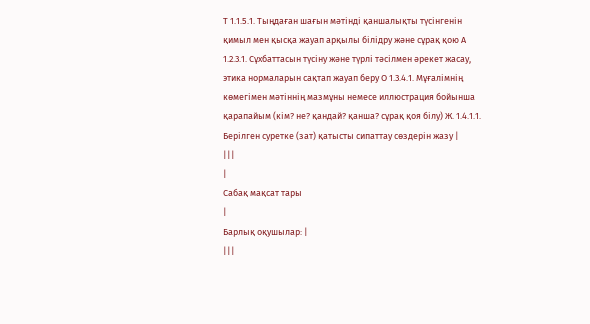Т 1.1.5.1. Тыңдаған шағын мәтінді қаншалықты түсінгенін қимыл мен қысқа жауап арқылы білідру және сұрақ қою А 1.2.3.1. Сұхбаттасын түсіну және түрлі тәсілмен әрекет жасау, этика нормаларын сақтап жауап беру О 1.3.4.1. Мұғалімнің көмегімен мәтіннің мазмұны немесе иллюстрация бойынша қарапайым (кім? не? қандай? қанша? сұрақ қоя білу) Ж. 1.4.1.1. Берілген суретке (зат) қатысты сипаттау сөздерін жазу |
|||
|
Сабақ мақсат тары
|
Барлық оқушылар: |
|||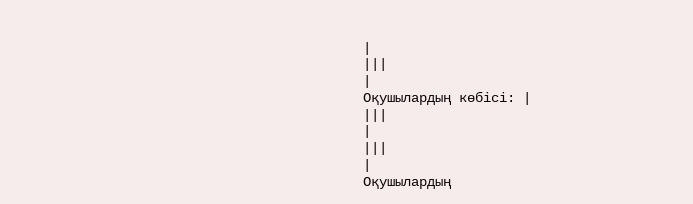|
|||
|
Оқушылардың көбісі: |
|||
|
|||
|
Оқушылардың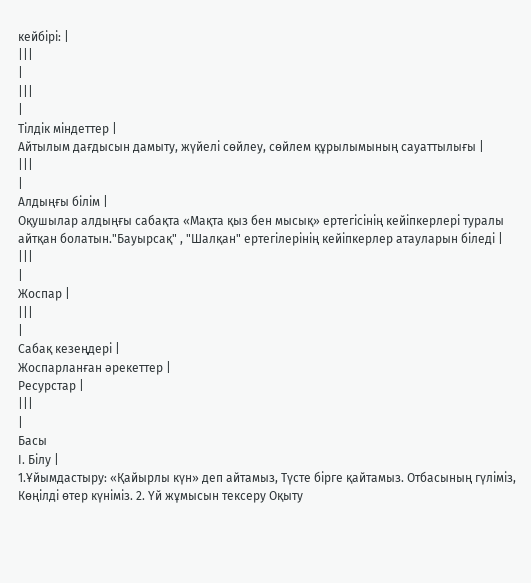кейбірі: |
|||
|
|||
|
Тілдік міндеттер |
Айтылым дағдысын дамыту, жүйелі сөйлеу, сөйлем құрылымының сауаттылығы |
|||
|
Алдыңғы білім |
Оқушылар алдыңғы сабақта «Мақта қыз бен мысық» ертегісінің кейіпкерлері туралы айтқан болатын."Бауырсақ" , "Шалқан" ертегілерінің кейіпкерлер атауларын біледі |
|||
|
Жоспар |
|||
|
Сабақ кезеңдері |
Жоспарланған әрекеттер |
Ресурстар |
|||
|
Басы
І. Білу |
1.Ұйымдастыру: «Қайырлы күн» деп айтамыз, Түсте бірге қайтамыз. Отбасының гүліміз, Көңілді өтер күніміз. 2. Үй жұмысын тексеру Оқыту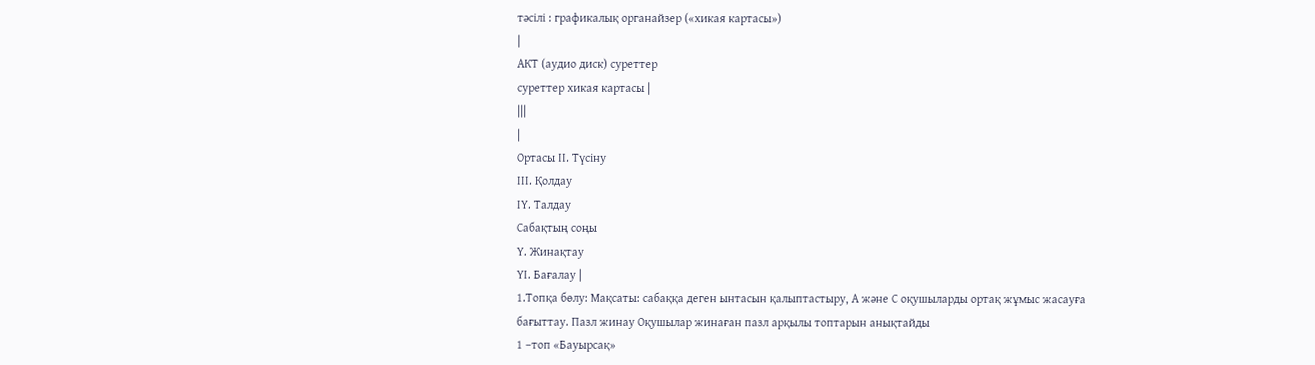тәсілі : графикалық органайзер («хикая картасы»)
|
АКТ (аудио диск) суреттер
суреттер хикая картасы |
|||
|
Ортасы ІІ. Түсіну
ІІІ. Қолдау
ІҮ. Талдау
Сабақтың соңы
Ү. Жинақтау
ҮІ. Бағалау |
1.Топқа бөлу: Мақсаты: сабаққа деген ынтасын қалыптастыру, А және С оқушыларды ортақ жұмыс жасауға бағыттау. Пазл жинау Оқушылар жинаған пазл арқылы топтарын анықтайды
1 –топ «Бауырсақ»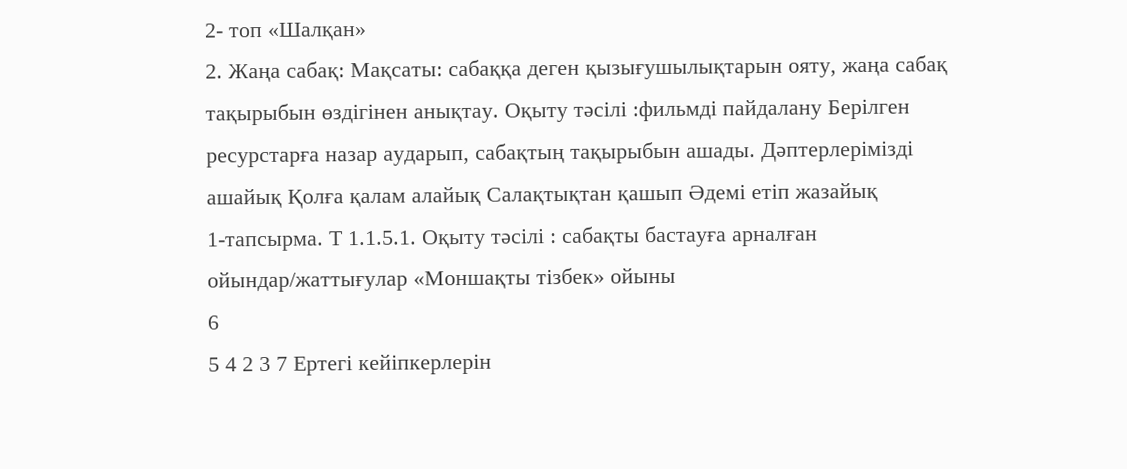2- топ «Шалқан»
2. Жаңа сабақ: Мақсаты: сабаққа деген қызығушылықтарын ояту, жаңа сабақ тақырыбын өздігінен анықтау. Оқыту тәсілі :фильмді пайдалану Берілген ресурстарға назар аударып, сабақтың тақырыбын ашады. Дәптерлерімізді ашайық Қолға қалам алайық Салақтықтан қашып Әдемі етіп жазайық
1-тапсырма. Т 1.1.5.1. Оқыту тәсілі : сабақты бастауға арналған ойындар/жаттығулар «Моншақты тізбек» ойыны
6
5 4 2 3 7 Ертегі кейіпкерлерін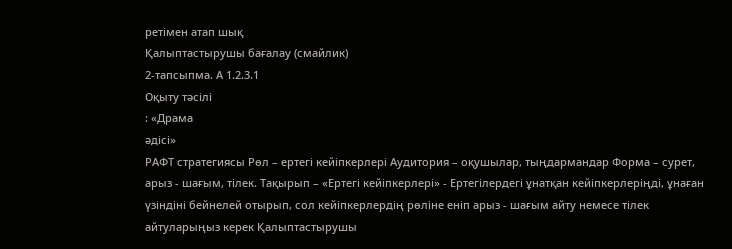ретімен атап шық
Қалыптастырушы бағалау (смайлик)
2-тапсыпма. А 1.2.3.1
Оқыту тәсілі
: «Драма
әдісі»
РАФТ стратегиясы Рөл – ертегі кейіпкерлері Аудитория – оқушылар, тыңдармандар Форма – сурет, арыз - шағым, тілек. Тақырып – «Ертегі кейіпкерлері» - Ертегілердегі ұнатқан кейіпкерлеріңді, ұнаған үзіндіні бейнелей отырып, сол кейіпкерлердің рөліне еніп арыз - шағым айту немесе тілек айтуларыңыз керек Қалыптастырушы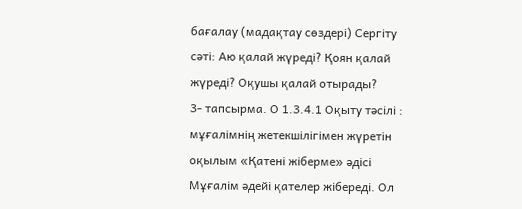бағалау (мадақтау сөздері) Сергіту сәті: Аю қалай жүреді? Қоян қалай жүреді? Оқушы қалай отырады?
3- тапсырма. О 1.3.4.1 Оқыту тәсілі : мұғалімнің жетекшілігімен жүретін оқылым «Қатені жіберме» әдісі Мұғалім әдейі қателер жібереді. Ол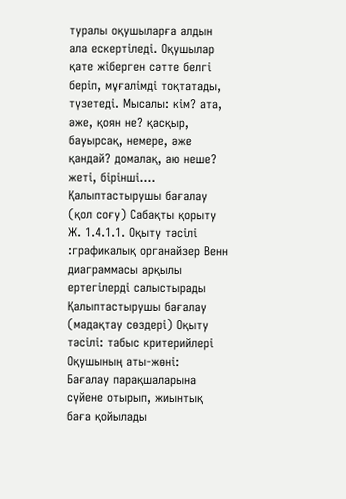туралы оқушыларға алдын ала ескертіледі. Оқушылар қате жіберген сәтте белгі беріп, мұғалімді тоқтатады, түзетеді. Мысалы: кім? ата, әже, қоян не? қасқыр, бауырсақ, немере, әже қандай? домалақ, аю неше? жеті, бірінші....
Қалыптастырушы бағалау (қол соғу) Сабақты қорыту Ж. 1.4.1.1. Оқыту тәсілі :графикалық органайзер Венн диаграммасы арқылы ертегілерді салыстырады
Қалыптастырушы бағалау (мадақтау сөздері) Оқыту тәсілі: табыс критерийлері
Оқушының аты-жөні:
Бағалау парақшаларына сүйене отырып, жиынтық баға қойылады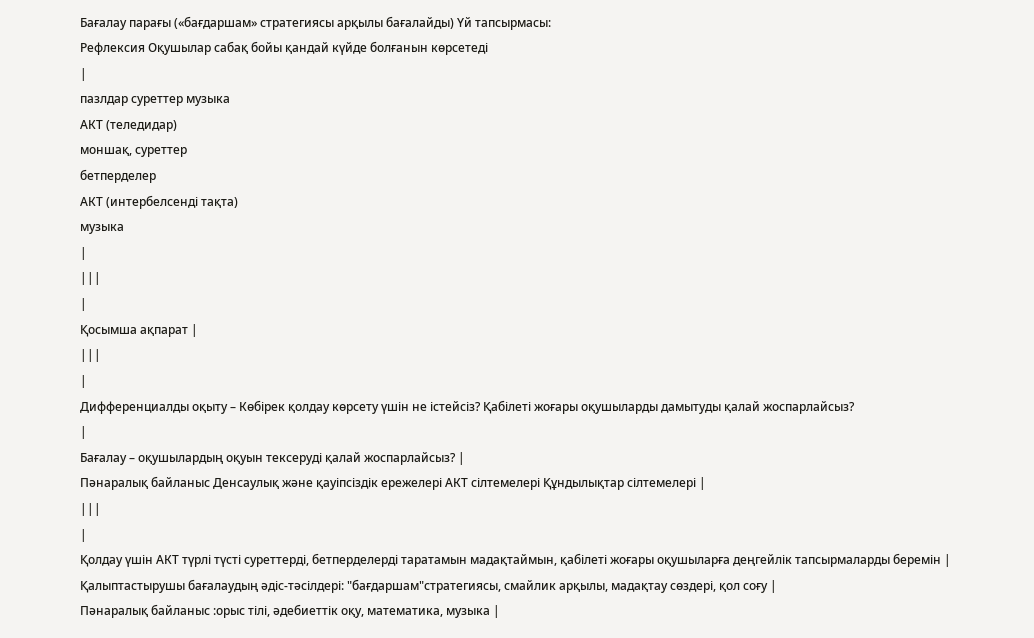Бағалау парағы («бағдаршам» стратегиясы арқылы бағалайды) Үй тапсырмасы:
Рефлексия Оқушылар сабақ бойы қандай күйде болғанын көрсетеді
|
пазлдар суреттер музыка
АКТ (теледидар)
моншақ, суреттер
бетперделер
АКТ (интербелсенді тақта)
музыка
|
|||
|
Қосымша ақпарат |
|||
|
Дифференциалды оқыту – Көбірек қолдау көрсету үшін не істейсіз? Қабілеті жоғары оқушыларды дамытуды қалай жоспарлайсыз?
|
Бағалау – оқушылардың оқуын тексеруді қалай жоспарлайсыз? |
Пәнаралық байланыс Денсаулық және қауіпсіздік ережелері АКТ сілтемелері Құндылықтар сілтемелері |
|||
|
Қолдау үшін АКТ түрлі түсті суреттерді, бетперделерді таратамын мадақтаймын, қабілеті жоғары оқушыларға деңгейлік тапсырмаларды беремін |
Қалыптастырушы бағалаудың әдіс-тәсілдері: "бағдаршам"стратегиясы, смайлик арқылы, мадақтау сөздері, қол соғу |
Пәнаралық байланыс :орыс тілі, әдебиеттік оқу, математика, музыка |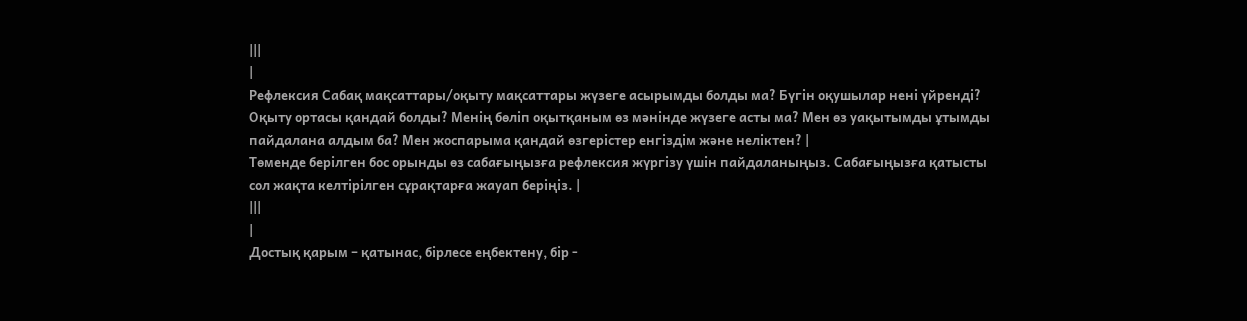|||
|
Рефлексия Сабақ мақсаттары/оқыту мақсаттары жүзеге асырымды болды ма? Бүгін оқушылар нені үйренді? Оқыту ортасы қандай болды? Менің бөліп оқытқаным өз мәнінде жүзеге асты ма? Мен өз уақытымды ұтымды пайдалана алдым ба? Мен жоспарыма қандай өзгерістер енгіздім және неліктен? |
Төменде берілген бос орынды өз сабағыңызға рефлексия жүргізу үшін пайдаланыңыз. Сабағыңызға қатысты сол жақта келтірілген сұрақтарға жауап беріңіз. |
|||
|
Достық қарым – қатынас, бірлесе еңбектену, бір -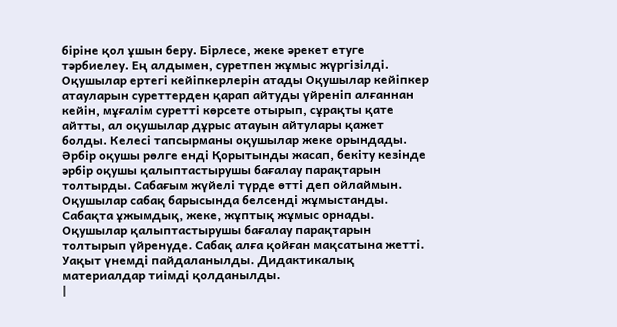біріне қол ұшын беру. Бірлесе, жеке әрекет етуге тәрбиелеу. Ең алдымен, суретпен жұмыс жүргізілді. Оқушылар ертегі кейіпкерлерін атады Оқушылар кейіпкер атауларын суреттерден қарап айтуды үйреніп алғаннан кейін, мұғалім суретті көрсете отырып, сұрақты қате айтты, ал оқушылар дұрыс атауын айтулары қажет болды. Келесі тапсырманы оқушылар жеке орындады. Әрбір оқушы рөлге енді Қорытынды жасап, бекіту кезінде әрбір оқушы қалыптастырушы бағалау парақтарын толтырды. Сабағым жүйелі түрде өтті деп ойлаймын. Оқушылар сабақ барысында белсенді жұмыстанды. Сабақта ұжымдық, жеке, жұптық жұмыс орнады. Оқушылар қалыптастырушы бағалау парақтарын толтырып үйренуде. Сабақ алға қойған мақсатына жетті. Уақыт үнемді пайдаланылды. Дидактикалық материалдар тиімді қолданылды.
|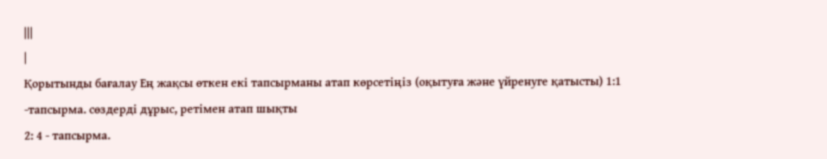|||
|
Қорытынды бағалау Ең жақсы өткен екі тапсырманы атап көрсетіңіз (оқытуға және үйренуге қатысты) 1:1 -тапсырма. сөздерді дұрыс, ретімен атап шықты
2: 4 - тапсырма.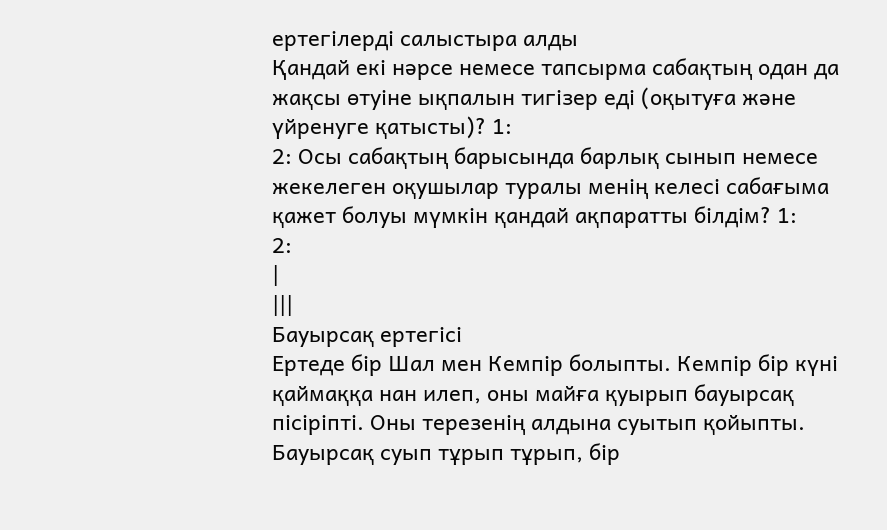ертегілерді салыстыра алды
Қандай екі нәрсе немесе тапсырма сабақтың одан да жақсы өтуіне ықпалын тигізер еді (оқытуға және үйренуге қатысты)? 1:
2: Осы сабақтың барысында барлық сынып немесе жекелеген оқушылар туралы менің келесі сабағыма қажет болуы мүмкін қандай ақпаратты білдім? 1:
2:
|
|||
Бауырсақ ертегісі
Ертеде бір Шал мен Кемпір болыпты. Кемпір бір күні қаймаққа нан илеп, оны майға қуырып бауырсақ пісіріпті. Оны терезенің алдына суытып қойыпты.
Бауырсақ суып тұрып тұрып, бір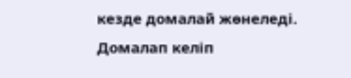кезде домалай жөнеледі. Домалап келіп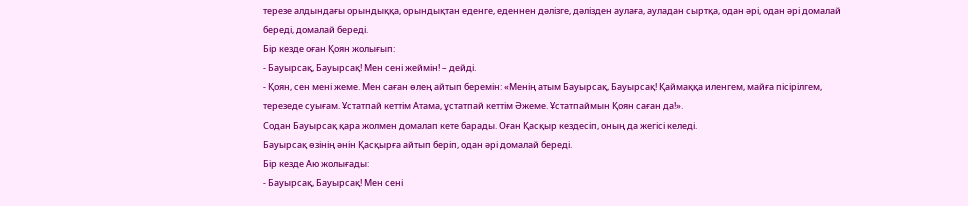терезе алдындағы орындыққа, орындықтан еденге, еденнен дәлізге, дәлізден аулаға, ауладан сыртқа, одан әрі, одан әрі домалай береді, домалай береді.
Бір кезде оған Қоян жолығып:
- Бауырсақ, Бауырсақ! Мен сені жеймін! – дейді.
- Қоян, сен мені жеме. Мен саған өлең айтып беремін: «Менің атым Бауырсақ, Бауырсақ! Қаймаққа иленгем, майға пісірілгем, терезеде суығам. Ұстатпай кеттім Атама, ұстатпай кеттім Әжеме. Ұстатпаймын Қоян саған да!».
Содан Бауырсақ қара жолмен домалап кете барады. Оған Қасқыр кездесіп, оның да жегісі келеді.
Бауырсақ өзінің әнін Қасқырға айтып беріп, одан әрі домалай береді.
Бір кезде Аю жолығады:
- Бауырсақ, Бауырсақ! Мен сені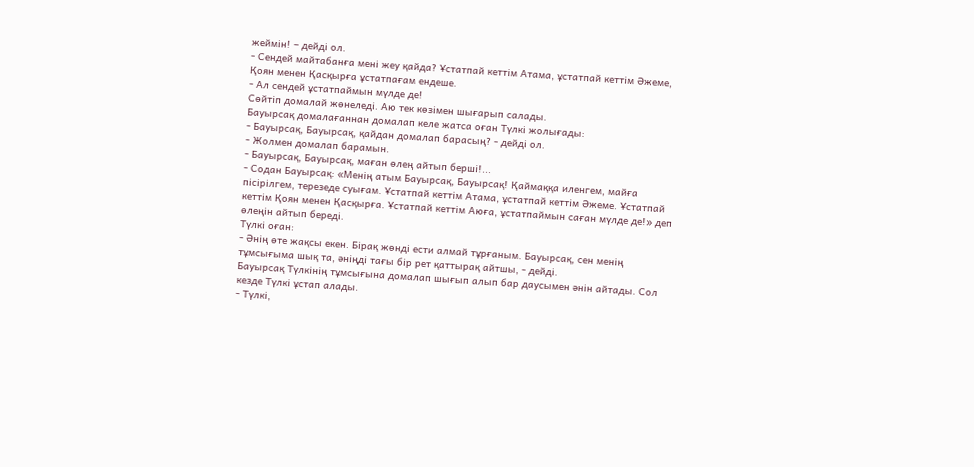жеймін! – дейді ол.
- Сендей майтабанға мені жеу қайда? Ұстатпай кеттім Атама, ұстатпай кеттім Әжеме, Қоян менен Қасқырға ұстатпағам ендеше.
- Ал сендей ұстатпаймын мүлде де!
Сөйтіп домалай жөнеледі. Аю тек көзімен шығарып салады.
Бауырсақ домалағаннан домалап келе жатса оған Түлкі жолығады:
- Бауырсақ, Бауырсақ, қайдан домалап барасың? - дейді ол.
- Жолмен домалап барамын.
- Бауырсақ, Бауырсақ, маған өлең айтып берші!...
- Содан Бауырсақ: «Менің атым Бауырсақ, Бауырсақ! Қаймаққа иленгем, майға пісірілгем, терезеде суығам. Ұстатпай кеттім Атама, ұстатпай кеттім Әжеме. Ұстатпай кеттім Қоян менен Қасқырға. Ұстатпай кеттім Аюға, ұстатпаймын саған мүлде де!» деп өлеңін айтып береді.
Түлкі оған:
- Әнің өте жақсы екен. Бірақ жөнді ести алмай тұрғаным. Бауырсақ, сен менің тұмсығыма шық та, әніңді тағы бір рет қаттырақ айтшы, - дейді.
Бауырсақ Түлкінің тұмсығына домалап шығып алып бар даусымен әнін айтады. Сол кезде Түлкі ұстап алады.
- Түлкі,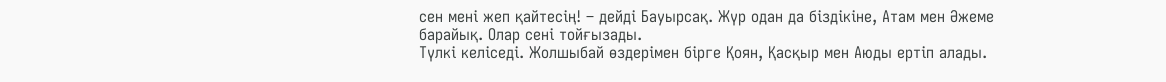сен мені жеп қайтесің! – дейді Бауырсақ. Жүр одан да біздікіне, Атам мен Әжеме барайық. Олар сені тойғызады.
Түлкі келіседі. Жолшыбай өздерімен бірге Қоян, Қасқыр мен Аюды ертіп алады.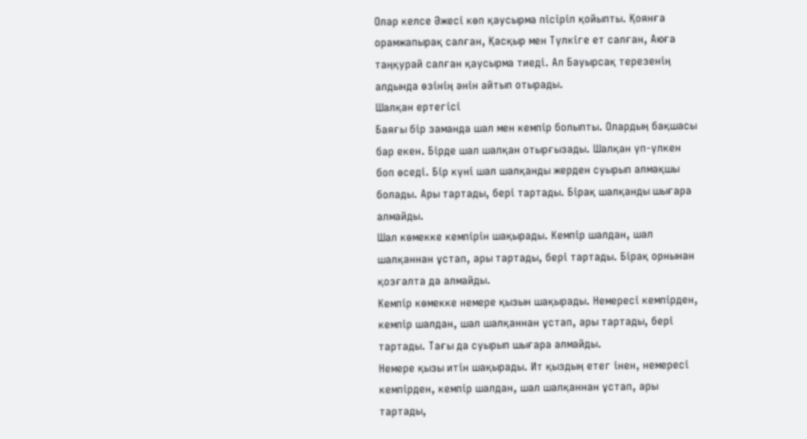Олар келсе Әжесі көп қаусырма пісіріп қойыпты. Қоянға орамжапырақ салған, Қасқыр мен Түлкіге ет салған, Аюға таңқурай салған қаусырма тиеді. Ал Бауырсақ терезенің алдында өзінің әнін айтып отырады.
Шалқан ертегісі
Баяғы бір заманда шал мен кемпір болыпты. Олардың бақшасы бар екен. Бірде шал шалқан отырғызады. Шалқан үп-үлкен боп өседі. Бір күні шал шалқанды жерден суырып алмақшы болады. Ары тартады, бері тартады. Бірақ шалқанды шығара алмайды.
Шал көмекке кемпірін шақырады. Кемпір шалдан, шал шалқаннан ұстап, ары тартады, бері тартады. Бірақ орнынан қозғалта да алмайды.
Кемпір көмекке немере қызын шақырады. Немересі кемпірден, кемпір шалдан, шал шалқаннан ұстап, ары тартады, бері тартады. Тағы да суырып шығара алмайды.
Немере қызы итін шақырады. Ит қыздың етег інен, немересі кемпірден, кемпір шалдан, шал шалқаннан ұстап, ары тартады,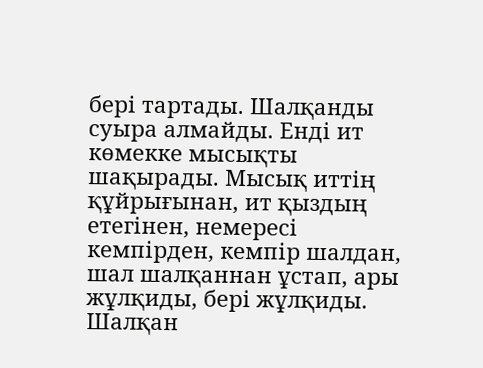бері тартады. Шалқанды суыра алмайды. Енді ит көмекке мысықты шақырады. Мысық иттің құйрығынан, ит қыздың етегінен, немересі кемпірден, кемпір шалдан, шал шалқаннан ұстап, ары жұлқиды, бері жұлқиды. Шалқан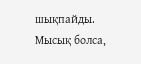шықпайды.
Мысық болса,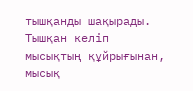тышқанды шақырады. Тышқан келіп мысықтың құйрығынан, мысық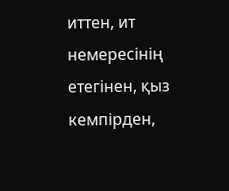иттен, ит немересінің етегінен, қыз кемпірден,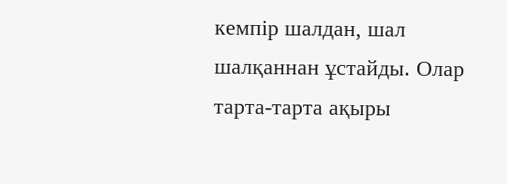кемпір шалдан, шал шалқаннан ұстайды. Олар тарта-тарта ақыры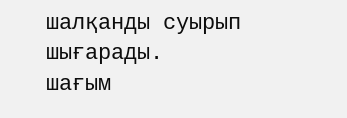шалқанды суырып шығарады.
шағым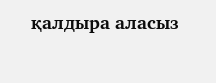қалдыра аласыз